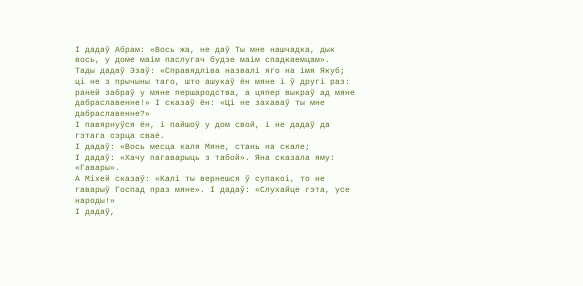І дадаў Абрам: «Вось жа, не даў Ты мне нашчадка, дык вось, у доме маім паслугач будзе маім спадкаемцам».
Тады дадаў Эзаў: «Справядліва назвалі яго на імя Якуб; ці не з прычыны таго, што ашукаў ён мяне і ў другі раз: раней забраў у мяне першародства, а цяпер выкраў ад мяне дабраславенне!» І сказаў ён: «Ці не захаваў ты мне дабраславенне?»
І павярнуўся ён, і пайшоў у дом свой, і не дадаў да гэтага сэрца сваё.
І дадаў: «Вось месца каля Мяне, стань на скале;
І дадаў: «Хачу пагаварыць з табой». Яна сказала яму: «Гавары».
А Міхей сказаў: «Калі ты вернешся ў супакоі, то не гаварыў Госпад праз мяне». І дадаў: «Слухайце гэта, усе народы!»
І дадаў,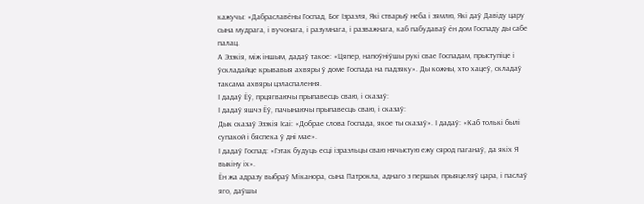кажучы: «Дабраславёны Госпад, Бог Ізраэля, Які стварыў неба і зямлю, Які даў Давіду цару сына мудрага, і вучонага, і разумнага, і разважнага, каб пабудаваў ён дом Госпаду ды сабе палац.
А Эзэкія, між іншым, дадаў такое: «Цяпер, напоўніўшы рукі свае Госпадам, прыступіце і ўскладайце крывавыя ахвяры ў доме Госпада на падзяку». Ды кожны, хто хацеў, складаў таксама ахвяры цэласпалення.
І дадаў Ёў, прцягваючы прыпавесць сваю, і сказаў:
І дадаў яшчэ Ёў, пачынаючы прыпавесць сваю, і сказаў:
Дык сказаў Эзэкія Ісаі: «Добрае слова Госпада, якое ты сказаў». І дадаў: «Каб толькі былі супакой і бяспека ў дні мае».
І дадаў Госпад: «Гэтак будуць есці ізраэльцы сваю нячыстую ежу сярод паганаў, да якіх Я выкіну іх».
Ён жа адразу выбраў Міканора, сына Патрокла, аднаго з першых прыяцеляў цара, і паслаў яго, даўшы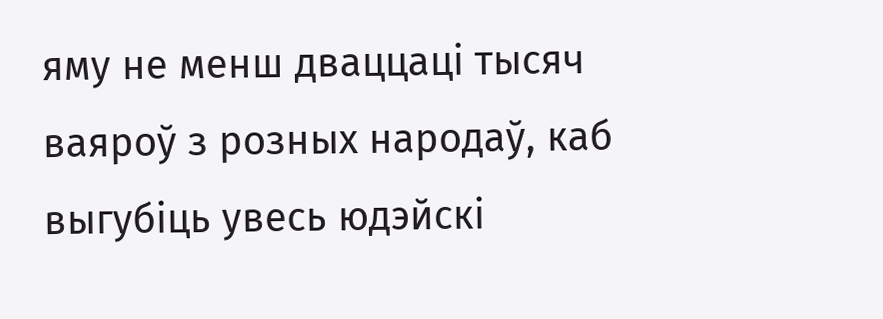яму не менш дваццаці тысяч ваяроў з розных народаў, каб выгубіць увесь юдэйскі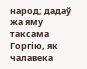народ; дадаў жа яму таксама Горгію, як чалавека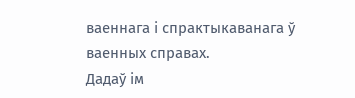ваеннага і спрактыкаванага ў ваенных справах.
Дадаў ім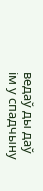ведаў ды даў ім у спадчыну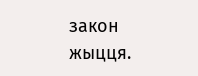закон жыцця.